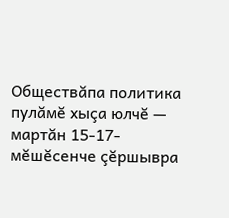Обществăпа политика пулăмĕ хыçа юлчĕ — мартăн 15-17-мĕшĕсенче çĕршывра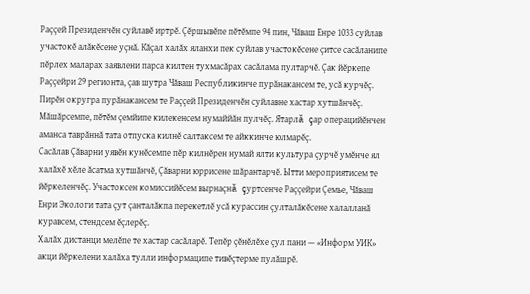Раççей Президенчĕн суйлавĕ иртрĕ. Çĕршывĕпе пĕтĕмпе 94 пин, Чăваш Енре 1033 суйлав участокĕ алăкĕсене уçнă. Кăçал халăх яланхи пек суйлав участокĕсене çитсе сасăланипе пĕрлех маларах заявлени парса килтен тухмасăрах сасăлама пултарчĕ. Çак йĕркепе Раççейри 29 регионта, çав шутра Чăваш Республикинче пурăнакансем те, усă курчĕç.
Пирĕн округра пурăнакансем те Раççей Президенчĕн суйлавне хастар хутшăнчĕç. Мăшăрсемпе, пĕтĕм çемйипе килекенсем нумаййăн пулчĕç. Ятарлă çар операцийĕнчен аманса таврăннă тата отпуска килнĕ салтаксем те айккинче юлмарĕç.
Сасăлав Çăварни уявĕн кунĕсемпе пĕр килнĕрен нумай ялти культура çурчĕ умĕнче ял халăхĕ хĕле ăсатма хутшăнчĕ, Çăварни юррисене шăрантарчĕ. Ытти мероприятисем те йĕркеленчĕç. Участоксен комиссийĕсем вырнаçнă çуртсенче Раççейри Çемье, Чăваш Енри Экологи тата çут çанталăкпа перекетлĕ усă курассин çулталăкĕсене халалланă куравсем, стендсем ĕçлерĕç.
Халăх дистанци мелĕпе те хастар сасăларĕ. Тепĕр çĕнĕлĕхе çул пани — «Информ УИК» акци йĕркелени халăха тулли информаципе тивĕçтерме пулăшрĕ.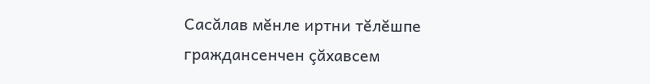Сасăлав мĕнле иртни тĕлĕшпе граждансенчен çăхавсем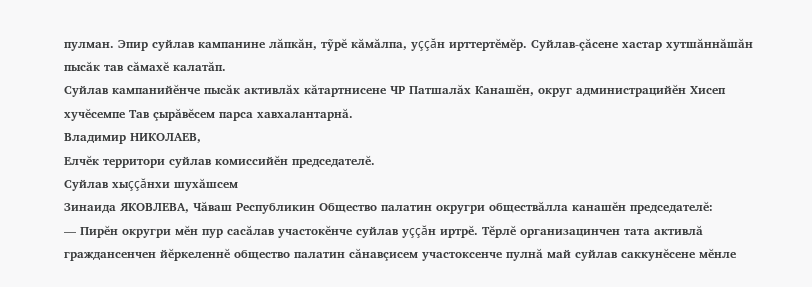пулман. Эпир суйлав кампанине лăпкăн, тỹрĕ кăмăлпа, уççăн ирттертĕмĕр. Суйлав-çăсене хастар хутшăннăшăн пысăк тав сăмахĕ калатăп.
Суйлав кампанийĕнче пысăк активлăх кăтартнисене ЧР Патшалăх Канашĕн, округ администрацийĕн Хисеп хучĕсемпе Тав çырăвĕсем парса хавхалантарнă.
Владимир НИКОЛАЕВ,
Елчĕк территори суйлав комиссийĕн председателĕ.
Суйлав хыççăнхи шухăшсем
Зинаида ЯКОВЛЕВА, Чăваш Республикин Общество палатин округри обществăлла канашĕн председателĕ:
— Пирĕн округри мĕн пур сасăлав участокĕнче суйлав уççăн иртрĕ. Тĕрлĕ организацинчен тата активлă граждансенчен йĕркеленнĕ общество палатин сăнавçисем участоксенче пулнă май суйлав саккунĕсене мĕнле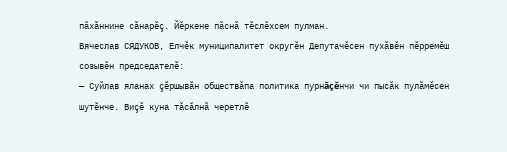пăхăннине сăнарĕç. Йĕркене пăснă тĕслĕхсем пулман.
Вячеслав СЯДУКОВ, Елчĕк муниципалитет округĕн Депутачĕсен пухăвĕн пĕрремĕш созывĕн председателĕ:
— Суйлав яланах çĕршывăн обществăпа политика пурнăçĕнчи чи пысăк пулăмĕсен шутĕнче. Виçĕ куна тăсăлнă черетлĕ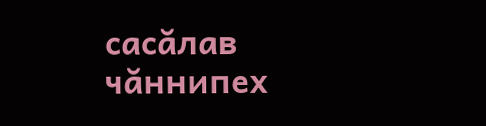сасăлав чăннипех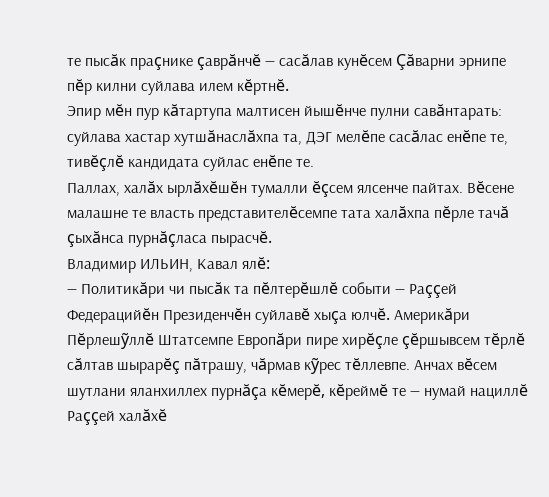те пысăк праçнике çаврăнчĕ — сасăлав кунĕсем Çăварни эрнипе пĕр килни суйлава илем кĕртнĕ.
Эпир мĕн пур кăтартупа малтисен йышĕнче пулни савăнтарать: суйлава хастар хутшăнаслăхпа та, ДЭГ мелĕпе сасăлас енĕпе те, тивĕçлĕ кандидата суйлас енĕпе те.
Паллах, халăх ырлăхĕшĕн тумалли ĕçсем ялсенче пайтах. Вĕсене малашне те власть представителĕсемпе тата халăхпа пĕрле тачă çыхăнса пурнăçласа пырасчĕ.
Владимир ИЛЬИН, Кавал ялĕ:
— Политикăри чи пысăк та пĕлтерĕшлĕ событи — Раççей Федерацийĕн Президенчĕн суйлавĕ хыçа юлчĕ. Америкăри Пĕрлешỹллĕ Штатсемпе Европăри пире хирĕçле çĕршывсем тĕрлĕ сăлтав шырарĕç пăтрашу, чăрмав кỹрес тĕллевпе. Анчах вĕсем шутлани яланхиллех пурнăçа кĕмерĕ, кĕреймĕ те — нумай нациллĕ Раççей халăхĕ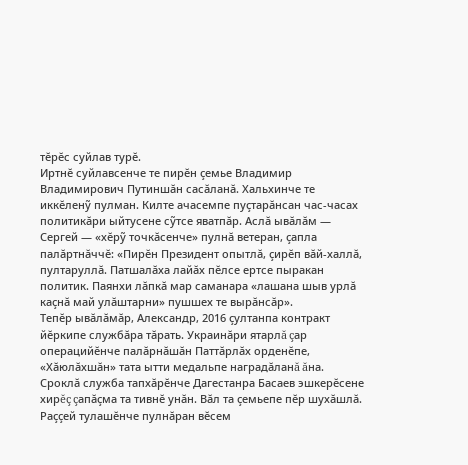тĕрĕс суйлав турĕ.
Иртнĕ суйлавсенче те пирĕн çемье Владимир Владимирович Путиншăн сасăланă. Хальхинче те иккĕленỹ пулман. Килте ачасемпе пуçтарăнсан час-часах политикăри ыйтусене сỹтсе яватпăр. Аслă ывăлăм — Сергей — «хĕрỹ точкăсенче» пулнă ветеран, çапла палăртнăччĕ: «Пирĕн Президент опытлă, çирĕп вăй-халлă, пултаруллă. Патшалăха лайăх пĕлсе ертсе пыракан политик. Паянхи лăпкă мар саманара «лашана шыв урлă каçнă май улăштарни» пушшех те вырăнсăр».
Тепĕр ывăлăмăр, Александр, 2016 çултанпа контракт йĕркипе службăра тăрать. Украинăри ятарлă çар операцийĕнче палăрнăшăн Паттăрлăх орденĕпе, «Хăюлăхшăн» тата ытти медальпе наградăланă ăна. Сроклă служба тапхăрĕнче Дагестанра Басаев эшкерĕсене хирĕç çапăçма та тивнĕ унăн. Вăл та çемьепе пĕр шухăшлă. Раççей тулашĕнче пулнăран вĕсем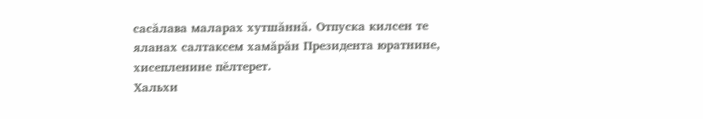сасăлава маларах хутшăннă. Отпуска килсен те яланах салтаксем хамăрăн Президента юратнине, хисепленине пĕлтерет.
Хальхи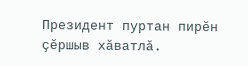Президент пуртан пирĕн çĕршыв хăватлă.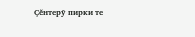Çĕнтерỹ пирки те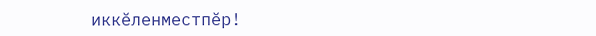иккĕленместпĕр!